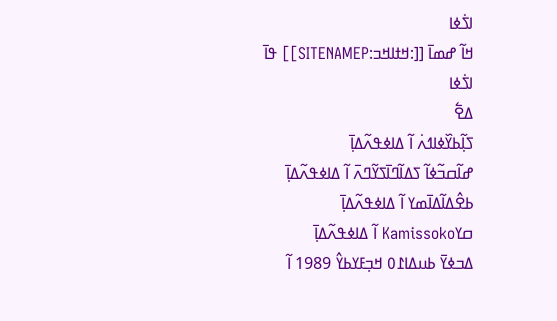ߊߖ߭ߦߊ
ߞߊ߬ ߝߘߊ߫ [[:ߞߙߊߞߏ:SITENAMEP]] ߟߊ߫
ߊߖ߭ߦߊ
ߡߐ߱
ߖߊ߲߬ߕߌ߰ߦߊߗߍ߭ ߊ߬ ߡߊߦߟߍ߬ߡߊ߲߫
ߝߊ߬ߛߏ߬ߦߊ߬ ߖߡߊ߬ߣߊ߫ߖߌ߬ߣߍ߫ ߊ߬ ߡߊߦߟߍ߬ߡߊ߲߫
ߕߐ߮ߡߊ߬ߡߊ߫ߘߌ ߊ߬ ߡߊߦߟߍ߬ߡߊ߲߫
ߛߌKamissoko ߊ߬ ߡߊߦߟߍ߬ߡߊ߲߫
ߡߏߦߌ߫ ߕߎߡߊ߁߀ ߞߏ߲ߓߌߕߌ߮ 1989 ߊ߬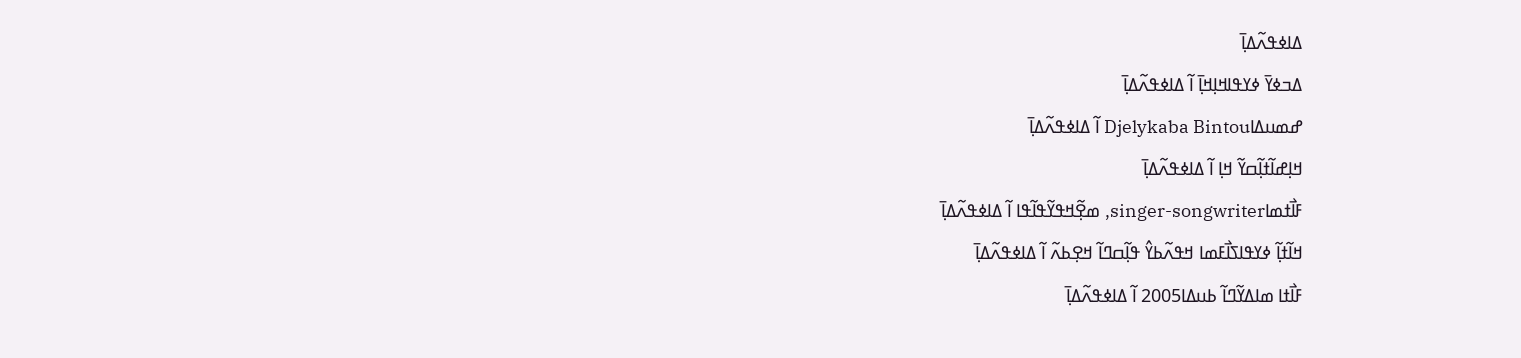ߡߊߦߟߍ߬ߡߊ߲߫
ߡߏߦߌ߫ ߦߌߟߊߞߊ߲ߞߊ߲߫ ߊ߬ ߡߊߦߟߍ߬ߡߊ߲߫
ߝߘߎߡߊDjelykaba Bintou ߊ߬ ߡߊߦߟߍ߬ߡߊ߲߫
ߞߊ߲ߝߊ߬ߙߊ߲߬ߛߌ߬ ߞߊ߲ ߊ߬ ߡߊߦߟߍ߬ߡߊ߲߫
ߓߊ߯ߙߘߊsinger-songwriter, ߘߐ߲߬ߞߟߌ߬ߟߊ߬ߟߊ ߊ߬ ߡߊߦߟߍ߬ߡߊ߲߫
ߞߊ߬ߙߊ߲߬ ߦߌߟߊߖߊ߯ߓߘߊ ߞߟߍ߬ߕߌ߮ ߟߊ߲߬ߛߣߊ߬ ߞߐ߲ߕߍ߬ ߊ߬ ߡߊߦߟߍ߬ߡߊ߲߫
ߓߊ߯ߙߊ ߘߊߡߌ߬ߣߊ߬ ߕߎߡߊ2005 ߊ߬ ߡߊߦߟߍ߬ߡߊ߲߫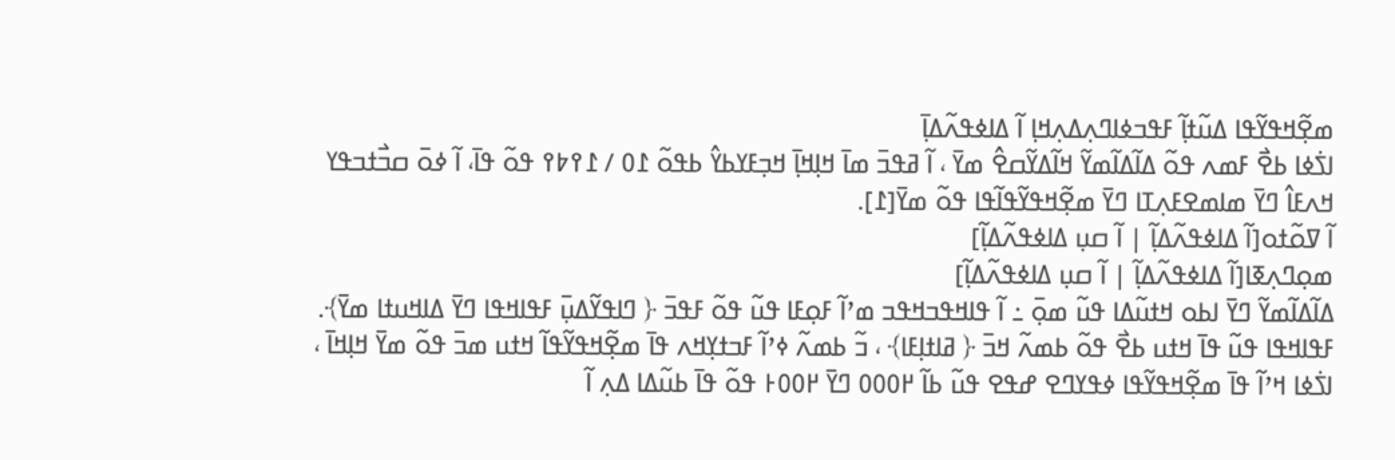ߘߐ߲߬ߞߟߌ߬ߟߊ ߡߎ߬ߙߊ߲߬ ߓߟߏߦߊߣߍ߲ߡߍ߲ߞߊ߲ ߊ߬ ߡߊߦߟߍ߬ߡߊ߲߫
ߊߖ߭ߦߊ ߕߐ߯ ߓߘߍ ߟߋ߬ ߡߊ߬ߡߊ߬ߘߌ߬ ߞߊ߬ߡߌ߬ߛߐ߮ ߘߌ߫ ، ߊ߬ ߥߟߏ߫ ߘߊ߫ ߞߊ߲ߞߊ߲߫ ߞߏ߲ߓߌߕߌ߮ ߕߟߋ߬ ߁߀ / ߁߉߈߉ ߟߋ߬ ߟߊ߫، ߊ߬ ߦߋ߫ ߛߏ߯ߙߏߟߌ ߞߍߓߊ߮ ߣߌ߫ ߘߊߘߐߓߍ߲ߠߊ ߣߌ߫ ߘߐ߲߬ߞߟߌ߬ߟߊ߬ߟߊ ߟߋ߬ ߘߌ߫[߁].
ߊ߬ ߜߋ߬ߙߋ[ߊ߬ ߡߊߦߟߍ߬ߡߊ߲߬ | ߊ߬ ߛߎ߲ ߡߊߦߟߍ߬ߡߊ߲߬]
ߘߋ߲ߣߍ߲ߧߊ[ߊ߬ ߡߊߦߟߍ߬ߡߊ߲߬ | ߊ߬ ߛߎ߲ ߡߊߦߟߍ߬ߡߊ߲߬]
ߡߊ߬ߡߊ߬ߘߌ߬ ߣߌ߫ ߊߕߋ ߞߙߎ߬ߡߊ ߟߎ߬ ߘߋ߲߫ ߸ ߊ߬ ߟߊߞߟߏߞߟߏ ߘߴߊ߬ ߓߋ߲ߓߊ ߟߎ߬ ߟߋ߬ ߓߟߏ߫ ﴿ ߣߊߟߌ߬ߡߎ߲߫ ߓߟߊߞߟߊ ߣߌ߫ ߡߊߞߎߙߊ ߘߌ߫﴾.
ߓߟߊߞߟߊ ߟߎ߬ ߟߊ߫ ߞߙߎ ߕߐ߯ ߟߋ߬ ߕߘߍ߬ ߞߏ߫ ﴿ ߥߊߙߊ߲ߓߊ﴾ ، ߏ߬ ߕߘߍ߬ ߦߴߊ߬ ߓߏߙߌ߲ߞߍ ߟߊ߫ ߘߐ߲߬ߞߟߌ߬ߟߊ߬ ߞߙߎ ߘߏ߫ ߟߋ߬ ߘߌ߫ ߞߊ߲ߞߊ߫ ، ߊߖ߭ߦߊ ߞߴߊ߬ ߟߊ߫ ߘߐ߲߬ߞߟߌ߬ߟߊ ߦߟߌߣߐ ߝߟߐ ߟߎ߬ ߕߊ߬ ߂߀߀߀ ߣߌ߫ ߂߀߀߅ ߟߋ߬ ߟߊ߫ ߕߎ߬ߡߊ ߡߍ߲ ߊ߬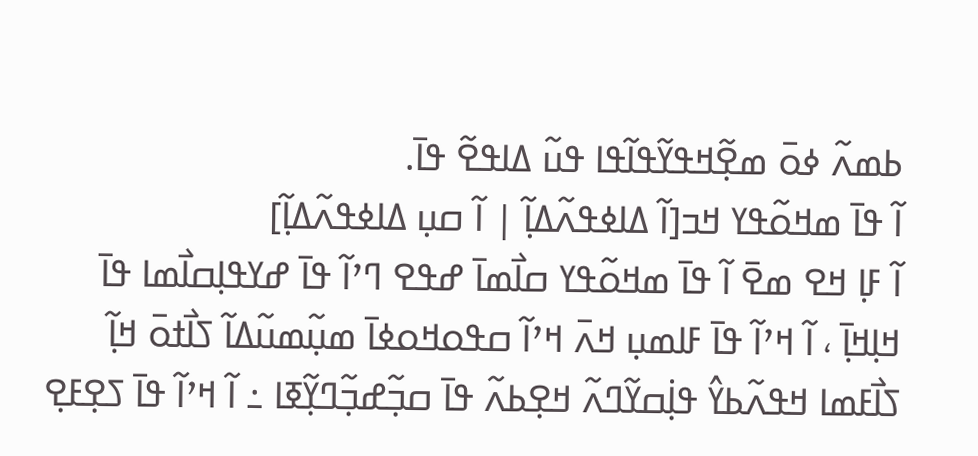ߕߘߍ߬ ߦߋ߫ ߘߐ߲߬ߞߟߌ߬ߟߊ߬ߟߊ ߟߎ߬ ߡߊߟߐ߬ ߟߊ߫.
ߊ߬ ߟߊ߫ ߘߞߋ߬ߟߌ ߞߏ[ߊ߬ ߡߊߦߟߍ߬ߡߊ߲߬ | ߊ߬ ߛߎ߲ ߡߊߦߟߍ߬ߡߊ߲߬]
ߊ߬ ߓߊ߲ ߞߐ ߘߐ߫ ߊ߬ ߟߊ߫ ߘߞߋ߬ߟߌ ߛߊ߯ߘߊ߫ ߝߟߐ ߣߴߊ߬ ߟߊ߫ ߝߌߟߊ߲ߛߊ߯ߘߊ ߟߊ߫ ߞߊ߲ߞߊ߲߫ ، ߊ߬ ߞߴߊ߬ ߟߊ߫ ߓߊߘߎ߲ ߞߍ߫ ߞߴߊ߬ ߛߟߋߞߋߦߊ߫ ߘߎ߲߬ߘߎ߬ߡߊ߬ ߖߊ߯ߙߋ߫ ߞߊ߲߬ ߖߊ߯ߓߘߊ ߞߟߍ߬ߕߌ߮ ߟߊ߲߭ߛߌ߬ߣߍ߬ ߞߐ߲ߕߍ߬ ߟߊ߫ ߛߏ߲߬ߝߏ߲߬ߣߌ߲߬ߧߊ ߸ ߊ߬ ߞߴߊ߬ ߟߊ߫ ߖߐ߲ߓߐ߲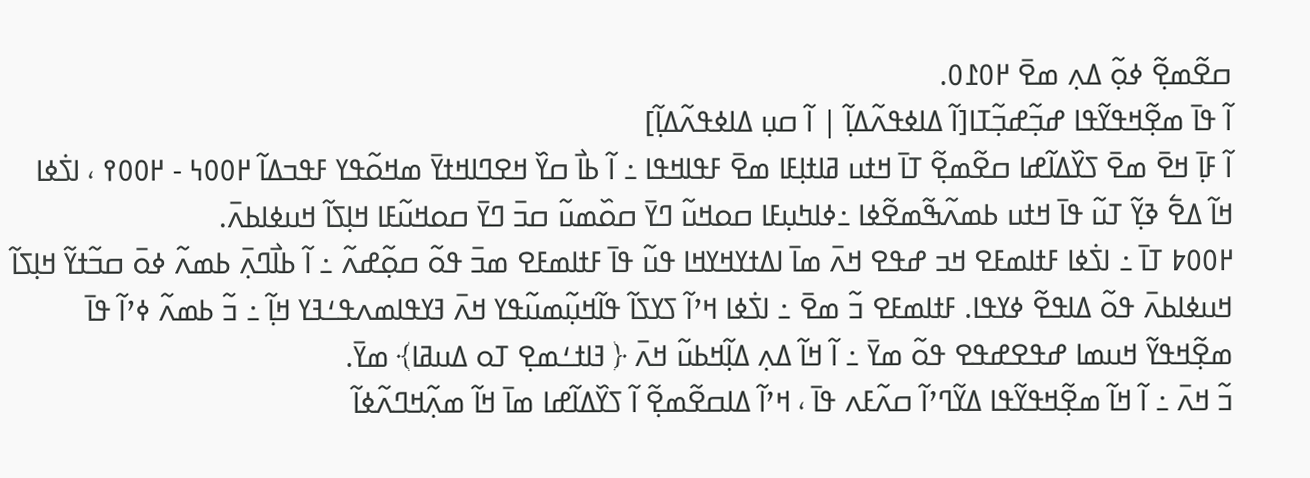ߛߐ߬ߘߐ߲߬ ߦߋ߲߬ ߡߍ߲ ߘߐ߫ ߂߀߁߀.
ߊ߬ ߟߊ߫ ߘߐ߲߬ߞߟߌ߬ߟߊ ߝߏ߲߬ߝߏ߲߬ߠߊ[ߊ߬ ߡߊߦߟߍ߬ߡߊ߲߬ | ߊ߬ ߛߎ߲ ߡߊߦߟߍ߬ߡߊ߲߬]
ߊ߬ ߓߊ߲߫ ߞߐ߫ ߘߐ߫ ߖߌ߰ߡߊ߬ߝߊ ߛߐ߬ߘߐ߲߬ ߠߊ߫ ߞߙߎ ߥߊߙߊ߲ߓߊ ߘߐ߫ ߓߟߊߞߟߊ ߸ ߊ߬ ߕߊ߯ ߛߌ߰ ߞߐߣߊߞߙߌ߫ ߘߞߋ߬ߟߌ ߓߟߏߡߊ߬ ߂߀߀߆ - ߂߀߀߉ ، ߊߖ߭ߦߊ ߞߊ߬ ߡߐ߱ ߢߌ߲߬ ߠߎ߬ ߟߊ߫ ߞߙߎ ߕߘߍ߬ߒ߬ߘߐ߬ߦߊ ߸ߦߊߤߎ߲ߓߊ ߛߋߞߎ߬ ߣߌ߫ ߛߋ߰ߘߎ߬ ߛߏ߫ ߣߌ߫ ߛߋߞߎ߬ߓߊ ߞߊ߲ߖߊ߬ ߞߎߦߊߕߍ߫.
߂߀߀߈ ߠߊ߫ ߸ ߊߖ߭ߦߊ ߓߙߊߘߓߐ ߞߏ ߝߟߐ ߞߍ߫ ߘߊ߫ ߊߡߙߌߞߌߞߊ ߟߎ߬ ߟߊ߫ ߓߙߊߘߓߐ ߘߏ߫ ߟߋ߬ ߛߋ߲߬ߝߍ߬ ߸ ߊ߬ ߕߊ߯ߣߍ߲߫ ߕߘߍ߬ ߦߋ߫ ߛߏ߬ߙߌ߬ ߞߊ߲ߖߊ߬ ߞߎߦߊߕߍ߫ ߟߋ߬ ߡߊߟߐ߬ ߦߌߟߊ. ߓߙߊߘߓߐ ߏ߬ ߘߐ߫ ߸ ߊߖ߭ߦߊ ߞߴߊ߬ ߖߌߖߊ߬ ߟߊ߬ߞߎ߲߬ߘߎ߬ߟߌ ߞߍ߫ ߔߌߟߊߘߍߟߑߔߌ ߞߊ߲߬ ߸ ߏ߬ ߕߘߍ߬ ߦߴߊ߬ ߟߊ߫ ߘߐ߲߬ߞߟߌ߬ ߞߎߘߊ ߝߟߐߝߟߐ ߟߋ߬ ߘߌ߫ ߸ ߊ߬ ߞߊ߬ ߡߍ߲ ߡߊ߲߬ߞߕߎ߬ ߞߍ߫ ﴿ ߔߊߙߑߘߐ߲ ߠߋ ߡߎߥߊ﴾ ߘߌ߫.
ߏ߬ ߞߍ߫ ߸ ߊ߬ ߞߊ߬ ߘߐ߲߬ߞߟߌ߬ߟߊ ߡߌ߬ߣߴߊ߬ ߛߍ߬ߓߍ ߟߊ߫ ، ߞߴߊ߬ ߡߊߛߐ߬ߘߐ߲߬ ߊ߬ ߖߌ߰ߡߊ߬ߝߊ ߘߊ߫ ߞߊ߬ ߘߍ߲߬ߞߣߍ߬ߦߊ߬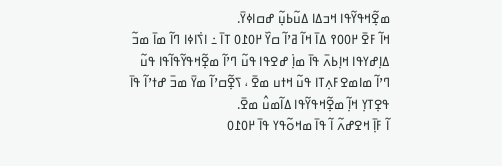ߘߐ߲߬ߞߟߌ߬ߟߊ ߞߏߡߊ ߡߎ߬ߕߎ߲߬ ߝߛߊߦߌ߫.
ߞߊ߬ ߓߐ߫ ߂߀߀߉ ߡߊ߫ ߞߊ߬ ߥߴߊ߬ ߛߌ߰ ߂߀߁߀ ߠߊ߫ ߸ ߊߖ߭ߊߦߊ ߣߊ߬ ߘߊ߫ ߘߏ߬ ߡߊ߲ߝߌߟߊ ߞߊ߲ߕߍ߫ ߟߊ߫ ߘߊ߲߭ ߝߐߟߊ ߟߎ߬ ߣߴߊ߬ ߘߐ߲߬ߞߟߌ߬ߟߊ߬ߟߊ ߟߎ߬ ߣߴߊ߬ ߘߊߘߐߓߍ߲ߠߊ ߟߎ߬ ߞߙߎ ߘߐ߫ ، ߖߐ߲߬ߛߴߊ߬ ߘߌ߫ ߘߏ߫ ߝߙߴߊ߬ ߟߊ߫ ߟߐ߲ߠߌ߲ ߞߊ߲߬ ߘߐ߲߬ߞߟߌ߬ߟߊ ߡߊ߬ߘߎ߮ ߘߐ߫.
ߊ߬ ߓߊ߲߫ ߞߐߝߍ߬ ߊ߬ ߟߊ߫ ߘߞߋ߬ߟߌ ߟߊ߫ ߂߀߁߀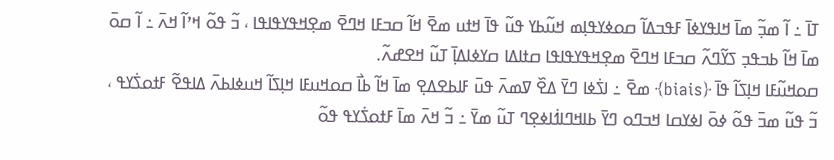ߠߊ߫ ߸ ߊ߬ ߘߏ߲߬ ߘߊ߫ ߞߊߟߌߦߊ߫ ߓߟߏߡߊ߬ ߛߋߦߌߟߊ߲ߘ ߞߎ߬ߕߌ ߟߎ߬ ߟߊ߫ ߞߙߎ ߘߐ߫ ߞߊ߬ ߛߏߓߊ ߞߣߐ߫ ߘߐ߲ߞߟߌߟߊߟߊ ، ߏ߬ ߟߋ߬ ߞߴߊ߬ ߞߍ߫ ߸ ߊ߬ ߛߋ߫ ߘߊ߫ ߞߊ߬ ߕߏߟߏ߲ ߖߌ߬ߣߍ߬ ߛߏߓߊ ߞߣߐ߫ ߘߐ߲ߞߟߌߟߊߟߊ ߛߙߊߡߊ ߛߌߦߊߡߊ߲߫ ߠߎ߬ ߞߐߝߍ߬.
ߛߋߞߎ߬ߓߊ ߞߊ߲ߖߊ߬ ߟߊ߫ ﴿biais﴾ ߘߐ߫ ߸ ߊߖ߭ߦߊ ߣߌ߫ ߡߐ߰ ߜߘߍ߫ ߟߎ߫ ߓߊߕߐߡߐ߲ ߘߊ߫ ߞߊ߬ ߕߊ߯ ߛߋߞߎߓߊ ߞߊ߲ߖߊ߬ ߞߎߦߊߕߍ߫ ߡߊߟߐ߬ ߓߙߋߖ߭ߌߟ ، ߏ߬ ߟߎ߬ ߘߏ߫ ߟߋ߬ ߦߋ߫ ߊߦߌߛߊ ߞߏߣߋ ߣߌ߫ ߕߊߞߣߊߗ߭ߊߦߐ߲ߣ ߠߎ߬ ߘߌ߫ ߸ ߏ߬ ߞߍ߫ ߘߊ߫ ߓߙߋߖ߭ߌߟ ߟߋ߬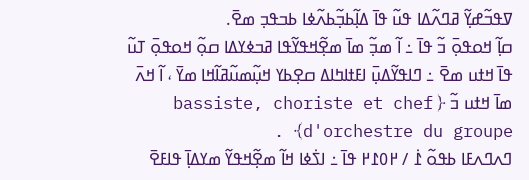ߜߟߏ߬ߝߌ߲߬ ߥߣߍ߬ߡߊ ߟߎ߬ ߟߊ߫ ߡߊ߲߬ߕߏ߲߬ߕߍ߬ߦߊ ߕߏߟߏ߲ ߘߐ߫.
ߛߊ߲߬ ߞߋߟߋ߲߫ ߏ߬ ߟߊ߫ ߸ ߊ߬ ߘߏ߲߬ ߘߊ߫ ߘߐ߲߬ߞߟߌ߬ߟߊ ߥߏߦߌߡߊ ߛߋ߲߬ ߞߋߟߋ߲߫ ߠߎ߬ ߟߊ߫ ߞߙߎ ߘߐ߫ ߸ ߣߊߟߌ߬ߡߎ߲߫ ߊߓߙߊߤߊߡ ߛߐ߲ߕߌ ߞߎ߲߬ߘߎ߬ߥߊ߬ߞߊ ߘߌ߫ ، ߊ߬ ߞߍ߫ ߘߊ߫ ߞߙߎ ߏ߬ ﴿ bassiste, choriste et chef d'orchestre du groupe﴾ .
ߣߍߣߍߓߊ ߕߟߋ߬ ߁߭ / ߂߀߁߂ ߟߊ߫ ߸ ߊߖ߭ߦߊ ߞߊ߬ ߘߐ߲߬ߞߟߌ߬ ߘߌߡߊ߲߫ ߟߊߓߐ߫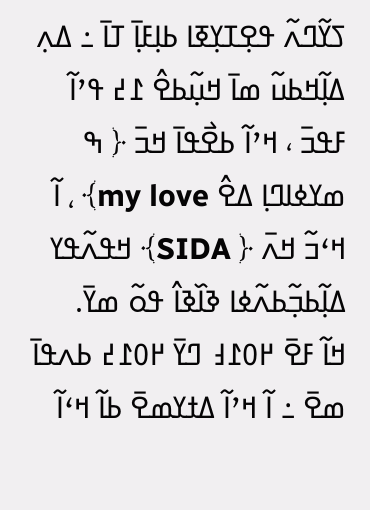ߖߌ߬ߣߍ߬ ߟߐ߲ߠߌ߲ߧߊ ߕߊ߲ߓߊ߲߫ ߠߊ߫ ߸ ߡߍ߲ ߡߊ߲߬ߞߕߎ߬ ߘߊ߫ ߞߎ߲߬ߕߐ߮ ߁߄ ߟߴߊ߬ ߓߟߏ߫ ، ߞߴߊ߬ ߕߐ߯ߟߊ߫ ߞߏ߫ ﴿ ߒ ߘߌߦߊߣߊ߲ ߡߐ߮ my love﴾ ، ߊ߬ ߞߵߏ߬ ߞߍ߫ ﴿ SIDA﴾ ߞߟߍ߬ߟߌ ߡߊ߲߬ߕߏ߲߬ߕߍ߬ߦߊ ߢߊ߰ߢߊ߮ ߟߋ߬ ߘߌ߫.
ߞߊ߬ ߓߐ߫ ߂߀߁߃ ߣߌ߫ ߂߀߁߄ ߕߍߟߊ߫ ߘߐ߫ ߸ ߊ߬ ߞߴߊ߬ ߡߙߌߘߐ߫ ߕߊ߬ ߞߵߊ߬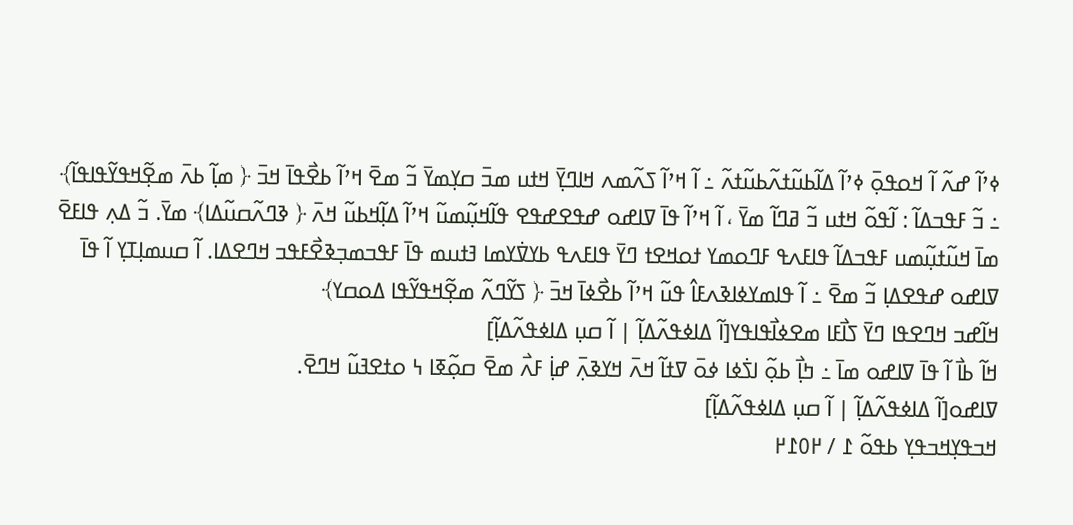ߦߴߊ߬ ߝߍ߬ ߊ߬ ߞߋߟߋ߲߫ ߦߴߊ߬ ߡߊ߬ߕߎ߬ߙߍ߬ߕߎ߬ߙߍ߬ ߸ ߊ߬ ߞߴߊ߬ ߖߍ߬ߘߍ ߞߊߣߌ߲߫ ߞߙߎ ߘߏ߫ ߛߌ߲ߘߌ߫ ߏ߬ ߘߐ߫ ߞߴߊ߬ ߕߐ߯ߟߊ߫ ߞߏ߫ ﴿ ߘߊ߲߬ ߕߍ߫ ߘߐ߲߬ߞߟߌ߬ߟߊߟߊ߬﴾ ߸ ߏ߬ ߓߟߏߡߊ߬ : ߊ߬ߟߋ߬ ߞߙߎ ߏ߬ ߥߣߊ߬ ߘߌ߫ ، ߊ߬ ߞߴߊ߬ ߟߊ߫ ߜߊߝߋ ߝߟߐߝߟߐ ߟߊ߬ߞߎ߲߬ߘߎ߬ ߞߴߊ߬ ߡߊ߲߬ߞߕߎ߬ ߞߍ߫ ﴿ ߢߣߍ߬ߛߎ߬ߡߊ﴾ ߘߌ߫. ߏ߬ ߡߍ߲ ߟߊߓߐ߫ ߘߊ߫ ߞߎ߬ߙߎ߲߬ߘߎ ߓߟߏߡߊ߬ ߟߊߓߍߟ ߓߣߋߘߌ ߙߋߞߐߙ ߣߌ߫ ߟߊߓߍߟ ߕߌߜ߭ߌߘߊ ߔߙߎߘ ߟߊ߫ ߓߟߏߘߏ߲ߢߐ߯ߓߟߏ ߞߣߐߡߊ. ߊ߬ ߛߎߘߊ߲ߠߌ߲ ߊ߬ ߟߊ߫ ߜߊߝߋ ߝߟߐߡߊ߲ ߏ߬ ߘߐ߫ ߸ ߊ߬ ߟߊߘߌߦߊߢߍߓߊ߮ ߟߎ߬ ߞߴߊ߬ ߕߐ߯ߦߊ߫ ߞߏ߫ ﴿ ߖߌ߬ߣߍ߬ ߘߐ߲߬ߞߟߌ߬ߟߊ ߡߋߛߌ﴾
ߞߊ߬ߝߏ ߞߣߐߟߊ ߣߌ߫ ߖߊ߯ߓߊ ߘߐߦߊ߯ߟߊߟߌ[ߊ߬ ߡߊߦߟߍ߬ߡߊ߲߬ | ߊ߬ ߛߎ߲ ߡߊߦߟߍ߬ߡߊ߲߬]
ߞߊ߬ ߕߊ߯ ߊ߬ ߟߊ߫ ߜߊߝߋ ߘߊ߫ ߸ ߤߊ߲߯ ߕߋ߲߬ ߊߖ߭ߦߊ ߦߋ߫ ߜߙߊ߬ ߞߍ߫ ߞߌߢߍ߲߫ ߝߊ߲߭ ߓߍ߯ ߘߐ߫ ߛߋ߲߬ߧߊ ߆ ߋߙߐߔߎ߬ ߞߣߐ߫.
ߜߊߝߋ[ߊ߬ ߡߊߦߟߍ߬ߡߊ߲߬ | ߊ߬ ߛߎ߲ ߡߊߦߟߍ߬ߡߊ߲߬]
ߞߏߟߌ߲ߞߏߟߌ߲ ߕߟߋ߬ ߁ / ߂߀߁߂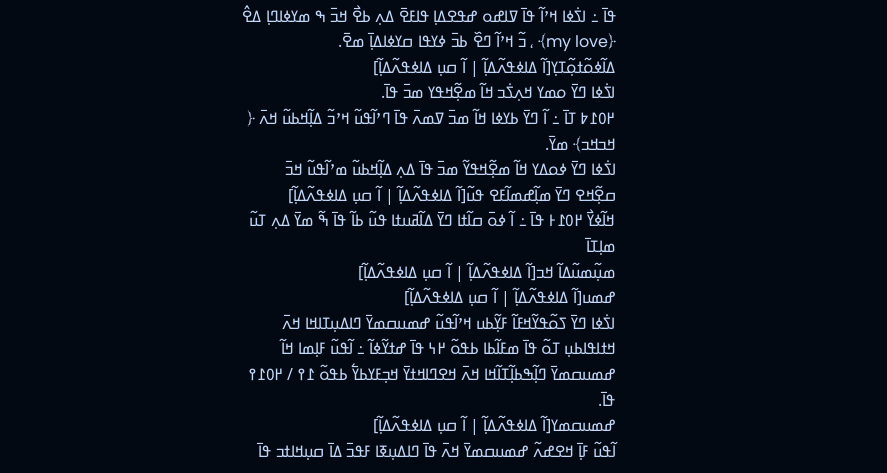ߟߊ߫ ߸ ߊߖ߭ߦߊ ߞߴߊ߬ ߟߊ߫ ߜߊߝߋ ߝߟߐߡߊ߲ ߟߊߓߐ߫ ߡߍ߲ ߕߐ߯ ߞߏ߫ ߒ ߘߌߦߊߣߊ߲ ߡߐ߮ ﴿my love﴾ ، ߏ߬ ߞߴߊ߬ ߣߐ߰ ߕߏ߫ ߦߌߟߊ ߛߌߦߊߡߊ߲߫ ߘߐ߫.
ߡߊ߬ߦߋ߬ߙߋ߲߬ߠߌ߲[ߊ߬ ߡߊߦߟߍ߬ߡߊ߲߬ | ߊ߬ ߛߎ߲ ߡߊߦߟߍ߬ߡߊ߲߬]
ߊߖ߭ߦߊ ߣߌ߫ ߋߘߌ ߞߍ߲ߖ߭ߏ ߞߊ߬ ߘߐ߲߬ߞߟߌ ߘߏ߫ ߟߊ߫.
߂߀߁߈ ߠߊ߫ ߸ ߊ߬ ߣߌ߫ ߕߌߦߊ ߞߊ߬ ߘߏ߫ ߜߘߍ߫ ߟߊ߫ ߣߴߊ߬ߟߎ߬ ߞߴߏ߬ ߡߊ߲߬ߞߕߎ߬ ߞߍ߫ ﴿ ߞߏߞߏ﴾ ߘߌ߫.
ߊߖ߭ߦߊ ߣߌ߫ ߦߋߡߌ ߞߊ߬ ߘߐ߲߬ߞߟߌ߬ ߘߏ߫ ߟߊ߫ ߡߍ߲ ߡߊ߲߬ߞߕߎ߬ ߘߴߊ߬ߟߎ߬ ߞߏ߫
ߛߐ߲߬ߞߐ ߣߌ߫ ߘߊ߲߬ߝߘߊ߬ߓߐ ߟߎ߬[ߊ߬ ߡߊߦߟߍ߬ߡߊ߲߬ | ߊ߬ ߛߎ߲ ߡߊߦߟߍ߬ߡߊ߲߬]
ߞߊ߬ߦߌ߯ ߂߀߁߅ ߟߊ߫ ߸ ߊ߬ ߦߋ߫ ߛߊ߬ߙߊ ߣߌ߫ ߡߊ߬ߥߎߙߊ ߟߎ߬ ߕߊ߬ ߟߊ߫ ߒ߬ ߘߌ߫ ߡߍ߲ ߠߎ߬ ߘߊ߲ߠߊ߫
ߘߎ߲߬ߘߎ߬ߡߊ߬ ߞߏ[ߊ߬ ߡߊߦߟߍ߬ߡߊ߲߬ | ߊ߬ ߛߎ߲ ߡߊߦߟߍ߬ߡߊ߲߬]
ߝߘߎ[ߊ߬ ߡߊߦߟߍ߬ߡߊ߲߬ | ߊ߬ ߛߎ߲ ߡߊߦߟߍ߬ߡߊ߲߬]
ߊߖ߭ߦߊ ߣߌ߫ ߖߋ߬ߟߌ߬ߞߓߊ߬ ߓߌ߲߬ߕߎ ߞߴߊ߬ߟߎ߬ ߝߘߎߛߘߌ߫ ߣߊߡߎ߲ߠߊߞߊ ߞߍ߫ ߞߙߊߟߊߕߎ߲ ߠߋ߬ ߟߊ߫ ߘߓߊ߬ߕߊ ߕߟߋ߬ ߂߆ ߟߊ߫ ߝߙߌ߬ߦߊ߬ ߸ ߊ߬ߟߎ߬ ߓߊ߲ߘߊ ߞߊ߬ ߝߘߎߛߘߌ߫ ߣߊ߲߬ߒߕߊ߲߬ߠߊ߬ߞߊ ߞߍ߫ ߞߐߣߊߞߙߌ߫ ߞߏ߲ߓߌߕߌ߱ ߕߟߋ߬ ߁߉ / ߂߀߁߉ ߟߊ߫.
ߝߘߎߛߘߌ[ߊ߬ ߡߊߦߟߍ߬ߡߊ߲߬ | ߊ߬ ߛߎ߲ ߡߊߦߟߍ߬ߡߊ߲߬]
ߊ߬ߟߎ߬ ߓߊ߲߫ ߞߐߝߍ߬ ߝߘߎߛߘߌ߫ ߞߍ߫ ߟߊ߫ ߣߊߡߎ߲ߧߊ ߓߟߏ߫ ߡߊ߫ ߛߎ߲ߞߊߙߏ ߟߊ߫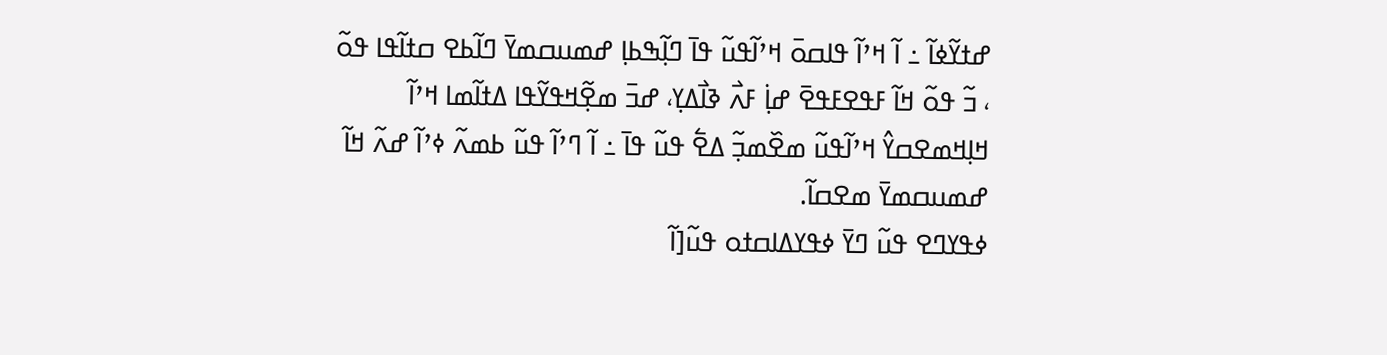ߝߙߌ߬ߦߊ߬ ߸ ߊ߬ ߞߴߊ߬ ߟߊߛߋ߫ ߞߴߊ߬ߟߎ߬ ߟߊ߫ ߣߊ߲߬ߒߕߊ߲ ߝߘߎߛߘߌ߫ ߣߊ߬ߕߐ ߛߙߊ߬ߟߊ ߟߋ߬ ، ߏ߬ ߟߋ߬ ߞߊ߬ ߓߟߐߓߟߐ߫ ߝߊ߲߭ ߓߍ߯ ߢߊ߯ߡߌ߲، ߝߏ߫ ߘߐ߲߬ߞߟߌ߬ߟߊ ߡߙߊ߬ߘߊ ߞߴߊ߬ ߞߊ߲ߞߘߐߛߌ߮ ߞߴߊ߬ߟߎ߬ ߘߐ߰ߘߏ߲߬ ߡߐ߱ ߟߎ߬ ߟߊ߫ ߸ ߊ߬ ߣߴߊ߬ ߟߎ߬ ߕߘߍ߬ ߦߴߊ߬ ߝߍ߬ ߞߊ߬ ߝߘߎߛߘߌ߫ ߘߐߛߊ߬.
ߦߟߌߣߐ ߟߎ߬ ߣߌ߫ ߦߟߌߡߊߛߙߋ ߟߎ߬[ߊ߬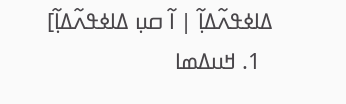ߡߊߦߟߍ߬ߡߊ߲߬ | ߊ߬ ߛߎ߲ ߡߊߦߟߍ߬ߡߊ߲߬]
  1. ߞߎߡߘߊ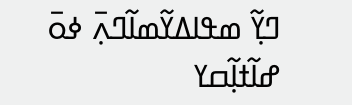ߣߌ߲߬ ߘߟߊߡߌ߬ߘߊ߬ߣߍ߲߫ ߦߋ߫ ߝߊ߬ߙߊ߲߬ߛߌ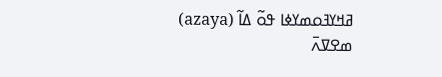ߥߞߌߔߋߘߌߦߊ ߟߋ߬ ߡߊ߬ (azaya) ߘߐߜߍ߫